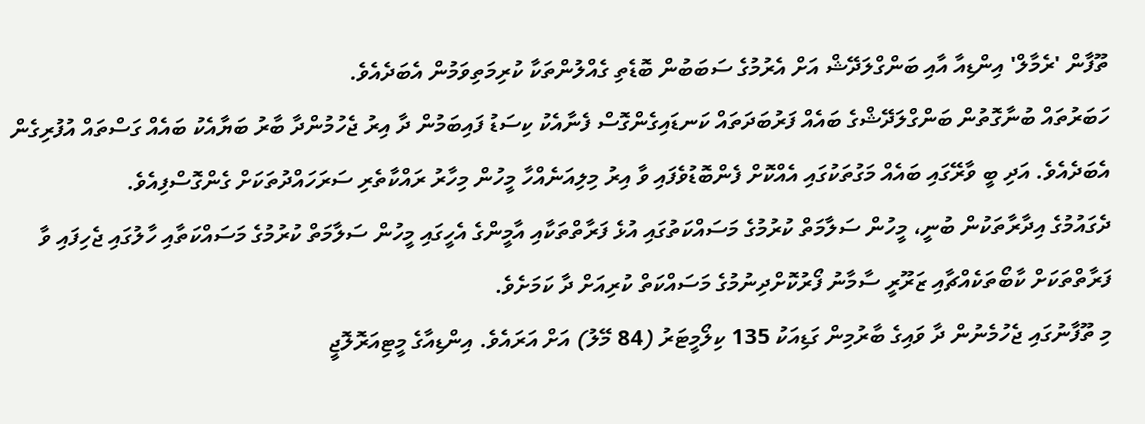ތޫފާން 'ރެމާލް' އިންޑިއާ އާއި ބަންގްލަދޭޝް އަށް އެރުމުގެ ސަބަބުން ބޮޑެތި ގެއްލުންތަކާ ކުރިމަތިވަމުން އެބަދެއެވެ.
ހަބަރުތައް ބުނާގޮތުން ބަންގްލަދޭޝްގެ ބައެއް ފަރުބަދަތައް ކަނޑައިގެންގޮސް ފެނާއެކު ކިސަޑު ފައިބަމުން ދާ އިރު ޖެހުމުންދާ ބާރު ބަޔާއެކު ބައެއް ގަސްތައް އުފުރިގެން އެބަދެއެވެ. އަދި ބީ ވާރޭގައި ބައެއް މަގުތަކުގައި އެއްކޮށް ފެންބޮޑުވެފައި ވާ އިރު މިލިއަނެއްހާ މީހުން މިހާރު ރައްކާތެރި ސަރަހައްދުތަކަށް ގެންގޮސްފިއެވެ.
ދެގައުމުގެ އިދާރާތަކުން ބުނީ، މީހުން ސަލާމަތް ކުރުމުގެ މަސައްކަތުގައި އުޅެ ފަރާތްތަކާއި އާމީންގެ އެހީގައި މީހުން ސަލާމަތް ކުރުމުގެ މަސައްކަތާއި ހާލުގައި ޖެހިފައި ވާ ފަރާތްތަކަށް ކާބޯތަކެއްޗާއި ޒަރޫރީ ސާމާނު ފޯރުކޮށްދިނުމުގެ މަސައްކަތް ކުރިއަށް ދާ ކަމަށެވެ.
މި ތޫފާނުގައި ޖެހުމެނުން ދާ ވައިގެ ބާރުމިން ގަޑިއަކު 135 ކިލޯމީޓަރު (84 މޭލު) އަށް އަރައެވެ. އިންޑިއާގެ މީޓިއަރޮލޮޖީ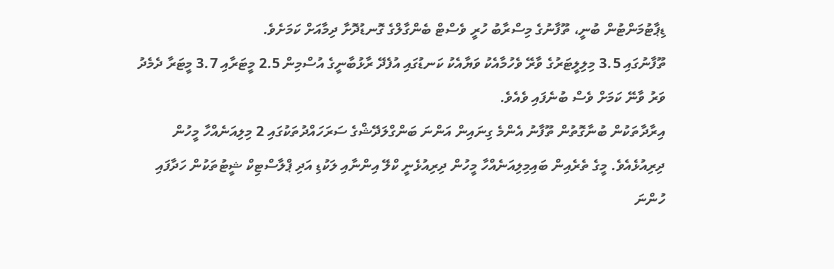ޑިޕާޓުމަންޓުން ބުނީ، ތޫފާނުގެ މިސްރާބު ހުރީ ވެސްޓް ބެންގާލްގެ ގޮނޑުދޮށާ ދިމާއަށް ކަމަށެވެ.
ތޫފާނުގައި 3.5 މިލިލީޓަރުގެ ވާރޭ ވެހުމާއެކު ވަޔާއެކު ކަނޑުގައި އުފެދޭ ރާޅުބާނީގެ އުސްމިން 2.5 މީޓަރާއި 3.7 މީޓަރާ ދެމެދު ވަރު ވާނޭ ކަމަށް ވެސް ބުނެފައި ވެއެވެ.
އިރާދާތަކުން ބުނާގޮތުން ތޫފާނު އެންމެ ގިނައިން އަންނަ ބަންގްލަދޭޝްގެ ސަރަހައްދުތަކުގައި 2 މިލިއަނެއްހާ މީހުން ދިރިއުޅެއެވެ. މީގެ ތެރެއިން ބައިމިލިއަނެއްހާ މީހުން ދިރިއުޅެނީ ކްލޭ އިންނާއި ލަކުޑި އަދި ޕްލާސްޓިކް ޝީޓުތަކުން ހަދާފައި ހުންނަ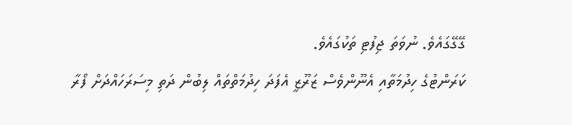ގޭގޭގައެވެ. ނުވަތަ ޖިފުޓި ތަކުގައެވެ.
ކަރަންޓުގެ ހިދުމަތާއި އެނޫންވެސް ޒަރޫޒީ އެފަދަ ހިދުމަތްތައް ލިބުން ދަތި މިސަރަހައްދަށް ފޯރާ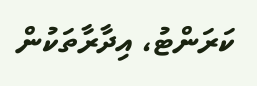ކަރަންޓު، އިދާރާތަކުން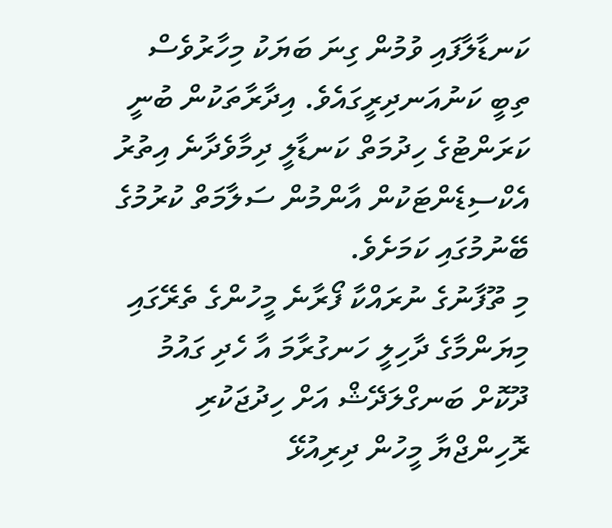ކަނޑާލާފައި ވުމުން ގިނަ ބަޔަކު މިހާރުވެސް ތިބީ ކަނުއަނދިރީގައެވެ. އިދާރާތަކުން ބުނީ ކަރަންޓުގެ ހިދުމަތް ކަނޑާލީ ދިމާވެދާނެ އިތުރު އެކްސިޑެންޓަކުން އާންމުން ސަލާމަތް ކުރުމުގެ ބޭނުމުގައި ކަމަށެވެ.
މި ތޫފާނުގެ ނުރައްކާ ފޯރާނެ މީހުންގެ ތެރޭގައި މިޔަންމާގެ ދާހިލީ ހަނގުރާމަ އާ ހެދި ގައުމު ދޫކޮށް ބަނގްލަދޭޝް އަށް ހިދުޖަކުރި ރޮހިންޖްޔާ މީހުން ދިރިއުޅޭ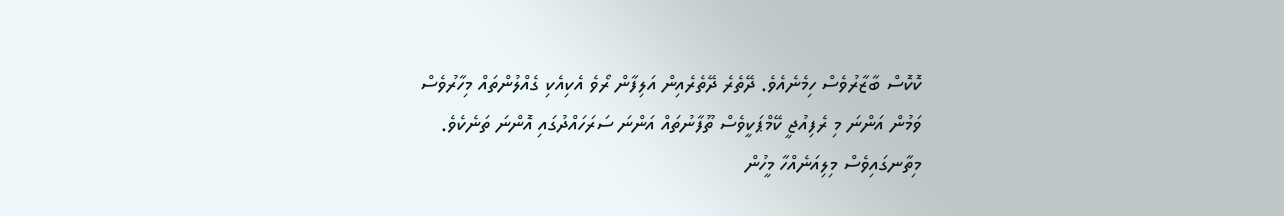ކޮކޮސް ބާޒާރުވެސް ހިމެނެއެވެ. ދޭތެރެ ދޭތެރެއިން އަލިފާން ރޯވެ އެކިއެކި ގެއްލުންތައް މިހާރުވެސް ވަމުން އަންނަ މި ރެފިއުޖީ ކޭމްޕަކީވެސް ތޫފާނުތައް އަންނަ ސަރަހައްދުގައި އޮންނަ ތަނެކެވެ. މިތާނގައިވެސް މިލިއަނެއްހާ މީހުން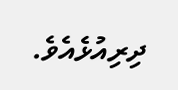ދިރިއުޅެއެވެ.